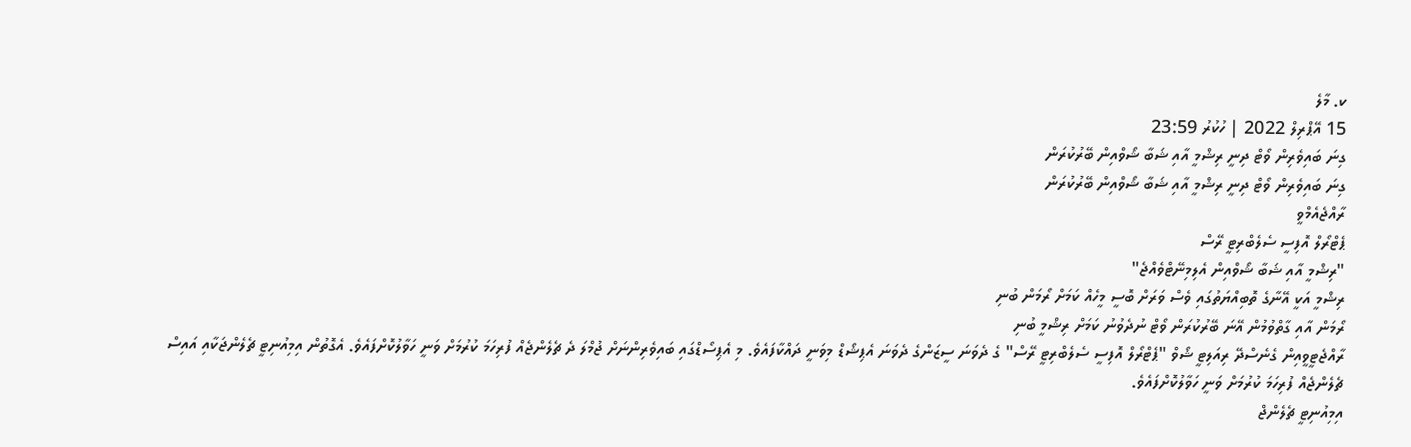ކ. މާލެ
15 އޭޕްރިލް 2022 | ހުކުރު 23:59
ގިނަ ބައިވެރިން ވޯޓް ދިނީ ރިޝްމީ އާއި ޝަބާ ޝޯވްއިން ބޭރުކުރަން
ގިނަ ބައިވެރިން ވޯޓް ދިނީ ރިޝްމީ އާއި ޝަބާ ޝޯވްއިން ބޭރުކުރަން
ރާއްޖެއެމްވީ
ޕެޓްރޯލް އޮފިސީ ސެލެބްރިޓީ ރޭސް
"ރިޝްމީ އާއި ޝަބާ ޝޯވްއިން އެލިމިނޭޓްވެއްޖެ"
ރިޝްމީ އަކީ އޭނާގެ ތޮބިއްޔަތުގައި ވެސް ވަރަށް ބޮސީ މީހެއް ކަމަށް ރޯމަން ބުނި
ރޯމަން އާއި ގާތްވުމުން އޭނަ ބޭރުކުރަން ވޯޓް ނުދެވުނު ކަމަށް ރިޝްމީ ބުނި
ރާއްޖެޓީވީއިން ގެނެސްދޭ ރިއަލިޓީ ޝޯވް "ޕެޓްރޯލް އޮފިސީ ސެލެބްރިޓީ ރޭސް" ގެ ދެވަނަ ސީޒަންގެ ދެވަނަ އެޕިޝޯޑް މިވަނީ ދައްކާފައެވެ. މި އެޕިސޯޑްގައި ބައިވެރިންނަށް ޖުމްލަ ދެ ޗެލެންޖެއް ފުރިހަމަ ކުރުމަށް ވަނީ ހަވާލުކޮށްފައެވެ. އެގޮތުން އިމިއުނިޓީ ޗެލެންޖަކާއި އައިސް ޗެލެންޖެއް ފުރިހަމަ ކުރުމަށް ވަނީ ހަވާލުކޮށްފައެވެ.
އިމިއުނިޓީ ޗެލެންޖް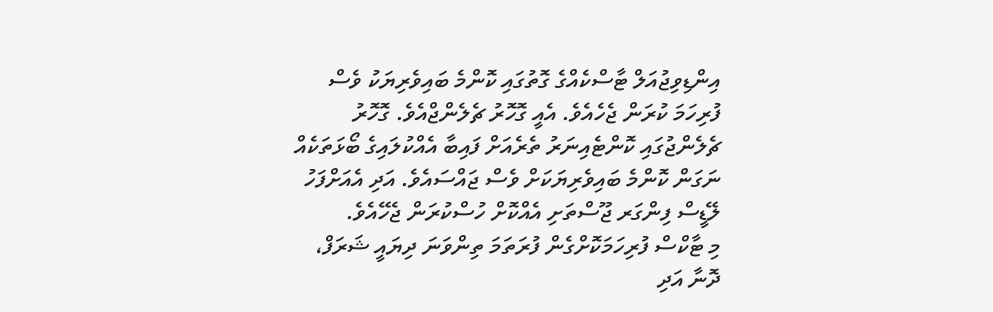އިންޑިވިޖުއަލް ޓާސްކެއްގެ ގޮތުގައި ކޮންމެ ބައިވެރިޔަކު ވެސް ފުރިހަމަ ކުރަން ޖެހެއެވެ. އެއީ ގޮހޮރު ޗެލެންޖްއެވެ. ގޮހޮރު ޗެލެންޖުގައި ކޮންޓެއިނަރު ތެރެއަށް ފައިބާ އެއްކުލައިގެ ބޯޅަތަކެއް ނަގަން ކޮންމެ ބައިވެރިޔަކަށް ވެސް ޖައްސައެވެ. އަދި އެއަށްފަހު ލޭޑީސް ފިންގަރ ޖޫސްތަށި އެއްކޮށް ހުސްކުރަން ޖެހޭއެވެ.
މި ޓާކްސް ފުރިހަމަކޮށްގެން ފުރަތަމަ ތިންވަނަ ދިޔައީ ޝަރަފް، ދޮނާ އަދި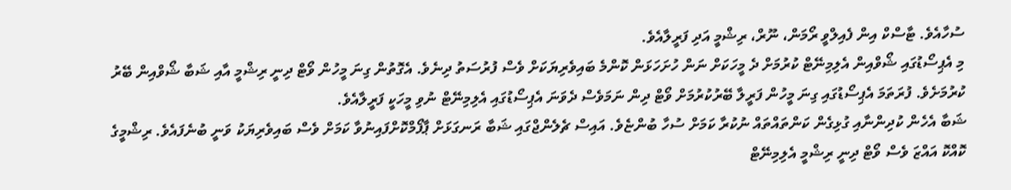ސުހާއެވެ. ޓާސްކް އިން ފެއިލްވީ ރޯމަން، ނޫރް، ރިޝްމީ އަދި ފަރީލާއެވެ.
މި އެޕިސޯޑުގައި ޝޯވްއިން އެލިމިނޭޓް ކުރުމަށް ދެ މީހަކަށް ނަން ހުށަހަޅަން ކޮންމެ ބައިވެރިޔަކަށް ވެސް ފުރުސަތު ދިނެވެ. އެގޮތުން ގިނަ މީހުން ވޯޓް ދިނީ ރިޝްމީ އާއި ޝަބާ ޝޯވްއިން ބޭރު ކުރުމަށެވެ. ފުރަތަމަ އެޕިސޯޑުގައި ގިނަ މީހުން ފަރީލާ ބޭރުކުރުމަށް ވޯޓް ދިން ނަމަވެސް ދެވަނަ އެޕިސޯޑުގައި އެލިމިނޭޓް ނުވި މީހަކީ ފަރީލާއެވެ.
ޝަބާ އެހެން ކުދިންނާއި ގުޅިގެން ކަންތައްތައް ނުކުރާ ކަމަށް ސުހާ ބުންޏެވެ. އައިސް ޗެލެންޖްގައި ޝަބާ ރަނގަޅަށް ޕާފޯމްކޮށްފައިނުވާ ކަމަށް ވެސް ބައިވެރިޔަކު ވަނީ ބުނެފައެވެ. ރިޝްމީގެ ކޮއްކޮ އައްޒަ ވެސް ވޯޓް ދިނީ ރިޝްމީ އެލިމިނޭޓް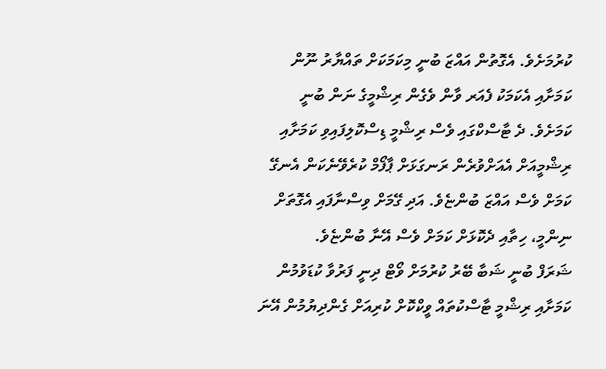ކުރުމަށެވެ. އެގޮތުން އައްޒަ ބުނީ މިކަމަކަށް ތައްޔާރު ނޫން ކަމަށާއި އެކަމަކު ފެއަރ ވާން ވެގެން ރިޝްމީގެ ނަން ބުނީ ކަމަށެވެ. ދެ ޓާސްކްގައި ވެސް ރިޝްމީ ޑިސްކޮލިފައިވި ކަމަށާއި ރިޝްމީއަށް އެއަށްވުރެން ރަނގަޅަށް ޕާފޯމް ކުރެވޭނެކަން އެނގޭ ކަމަށް ވެސް އައްޒަ ބުންޏެވެ. އަދި ގޭމަށް ވިސްނާފައި އެގޮތަށް ނިންމީ، ހިތާއި ދެކޮޅަށް ކަމަށް ވެސް އޭނާ ބުންޏެވެ.
ޝަރަފް ބުނީ ޝަބާ ބޭރު ކުރުމަށް ވޯޓް ދިނީ ފަރުވާ ކުޑަވުމުން ކަމަށާއި ރިޝްމީ ޓާސްކުތައް ވީކްކޮށް ކުރިއަށް ގެންދިޔުމުން އޭނަ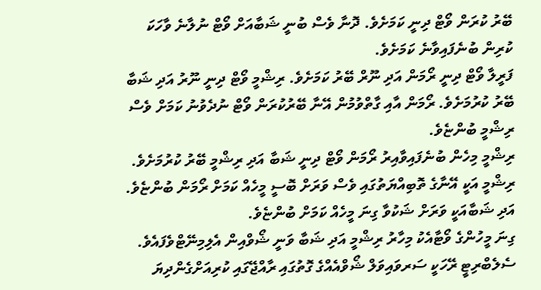ބޭރު ކުރަން ވޯޓް ދިނީ ކަމަށެވެ. ދޮނާ ވެސް ބުނީ ޝަބާއަށް ވޯޓް ނުލާނެ ވާހަކަ ކުރިން ބުނެފައިވާނެ ކަމަށެވެ.
ފަރީލާ ވޯޓް ދިނީ ރޯމަން އަދި ނޫރް ބޭރު ކަމަށެވެ. ރިޝްމީ ވޯޓް ދިނީ ނޫރު އަދި ޝަބާ ބޭރު ކުރުމަށެވެ. ރޯމަން އާއި ގާތްވުމުން އޭނާ ބޭރުކުރަން ވޯޓް ނުދެވުނު ކަމަށް ވެސް ރިޝްމީ ބުންޏެވެ.
ރިޝްމީ މިހެން ބުނެފައިވާއިރު ރޯމަން ވޯޓް ދިނީ ޝަބާ އަދި ރިޝްމީ ބޭރު ކުރުމަށެވެ. ރިޝްމީ އަކީ އޭނާގެ ތޮބިއްޔަތުގައި ވެސް ވަރަށް ބޮސީ މީހެއް ކަމަށް ރޯމަން ބުންޏެވެ. އަދި ޝަބާއަކީ ވަރަށް ޝަކުވާ ގިނަ މީހެއް ކަމަށް ބުންޏެވެ.
ގިނަ މީހުންގެ ވޯޓާއެކު މިހާރު ރިޝްމީ އަދި ޝަބާ ވަނީ ޝޯވްއިން އެލިމިނޭޓްވެފައެވެ.
ސެލެބްރިޓީ ރޭހަކީ ސަރވައިވަލް ޝޯވްއެއްގެ ގޮތުގައި ރާއްޖޭގައި ކުރިއަށްގެންދިޔަ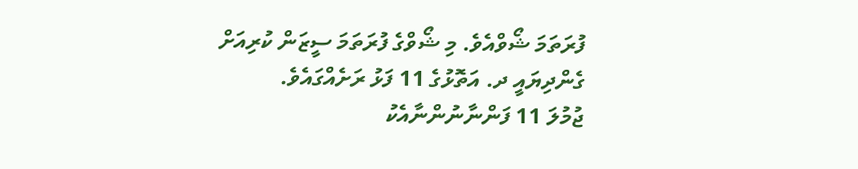ފުރަތަމަ ޝޯވްއެވެ. މި ޝޯވްގެ ފުރަތަމަ ސީޒަން ކުރިއަށް ގެންދިޔައީ ދ. އަތޮޅުގެ 11 ފަޅު ރަށެއްގައެވެ.
ޖުމުލަ 11 ފަންނާނުންނާއެކު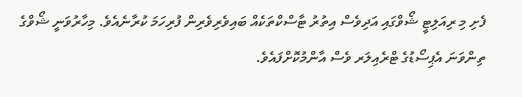ފެށި މި ރިއަލިޓީ ޝޯވްގައި އަދިވެސް އިތުރު ޓާސްކްތަކެއް ބައިވެރިވެރިން ފުރިހަމަ ކުރާނެއެވެ. މިހާރުވަނީ ޝޯވްގެ ތިންވަނަ އެޕިސޯޑުގެ ޓްރެއިލަރ ވެސް އާންމުކޮށްފައެވެ.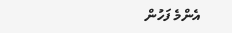އެންމެ ފަހުން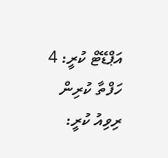އަޕްޑޭޓް ކުރީ: 4 ހަފްތާ ކުރިން
ރިވިއު ކުރީ: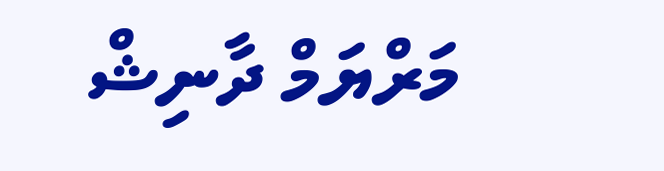މަރްޔަމް ދާނިޝް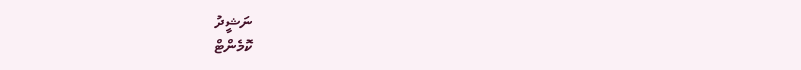ނަޝީދު
ކޮމެންޓް